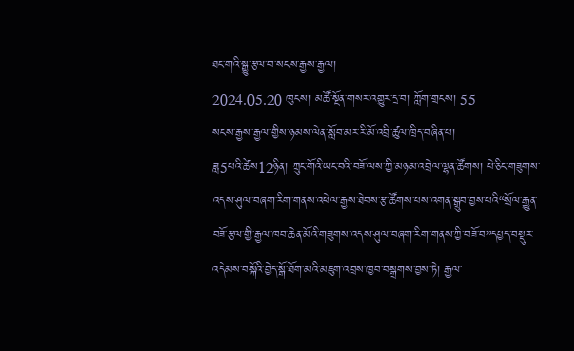ཐང་གའི་སྒྱུ་རྩལ་བ་སངས་རྒྱས་རྒྱལ།
2024.05.20 ཁུངས། མཚོ་སྔོན་གསར་འགྱུར་དྲ་བ། ཀློག་གྲངས། 55
སངས་རྒྱས་རྒྱལ་གྱིས་ཉམས་ལེན་སློབ་མར་རི་མོ་འབྲི་ཚུལ་ཁྲིད་བཞིན་པ།
ཟླ5པའི་ཚེས12ཉིན། ཀྲུང་གོའི་ཡང་བའི་བཟོ་ལས་ཀྱི་མཉམ་འབྲེལ་ལྷན་ཚོགས། པེ་ཅིང་གཟུགས་འདས་ཤུལ་བཞག་རིག་གནས་འཕེལ་རྒྱས་ཐེབས་རྩ་ཚོགས་པས་འགན་སྒྲུབ་བྱས་པའི“སྲོལ་རྒྱུན་བཟོ་རྩལ་གྱི་རྒྱལ་ཁབ་ཆེན་མོའི་གཟུགས་འདས་ཤུལ་བཞག་རིག་གནས་ཀྱི་བཟོ་བ”དཔྱད་བསྡུར་འདེམས་བསྐོའི་བྱེད་སྒོ་ཐོག་མའི་མཇུག་འབྲས་ཁྱབ་བསྒྲགས་བྱས་ཏེ། རྒྱལ་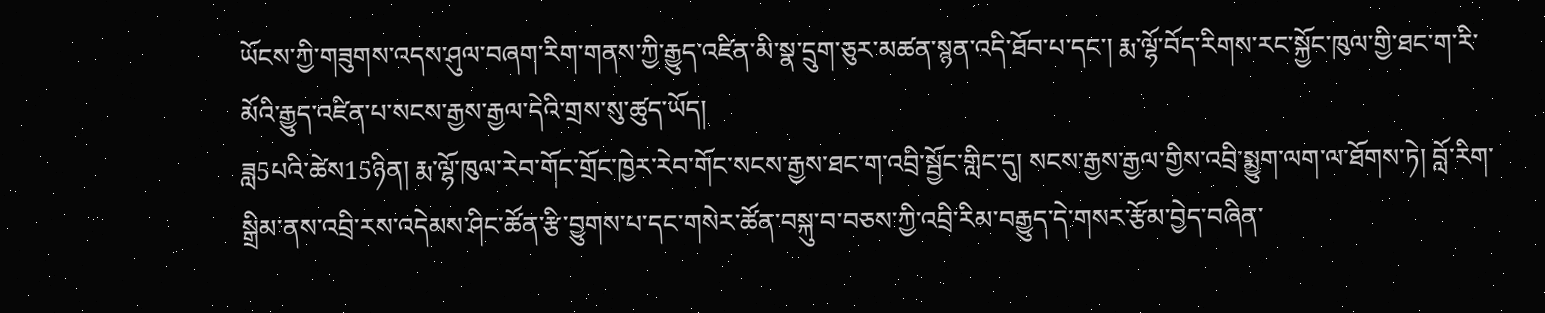ཡོངས་ཀྱི་གཟུགས་འདས་ཤུལ་བཞག་རིག་གནས་ཀྱི་རྒྱུད་འཛིན་མི་སྣ་དྲུག་ཅུར་མཚན་སྙན་འདི་ཐོབ་པ་དང་། རྨ་ལྷོ་བོད་རིགས་རང་སྐྱོང་ཁུལ་གྱི་ཐང་ག་རི་མོའི་རྒྱུད་འཛིན་པ་སངས་རྒྱས་རྒྱལ་དེའི་གྲས་སུ་ཚུད་ཡོད།
ཟླ5པའི་ཚེས15ཉིན། རྨ་ལྷོ་ཁུལ་རེབ་གོང་གྲོང་ཁྱེར་རེབ་གོང་སངས་རྒྱས་ཐང་ག་འབྲི་སྦྱོང་གླིང་དུ། སངས་རྒྱས་རྒྱལ་གྱིས་འབྲི་སྨྱུག་ལག་ལ་ཐོགས་ཏེ། བློ་རིག་སྒྲིམ་ནས་འབྲི་རས་འདེམས་ཤིང་ཚོན་རྩི་བྱུགས་པ་དང་གསེར་ཚོན་བསྐུ་བ་བཅས་ཀྱི་འབྲི་རིམ་བརྒྱུད་དེ་གསར་རྩོམ་བྱེད་བཞིན་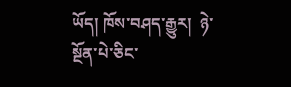ཡོད། ཁོས་བཤད་རྒྱུར།  ཉེ་སྔོན་པེ་ཅིང་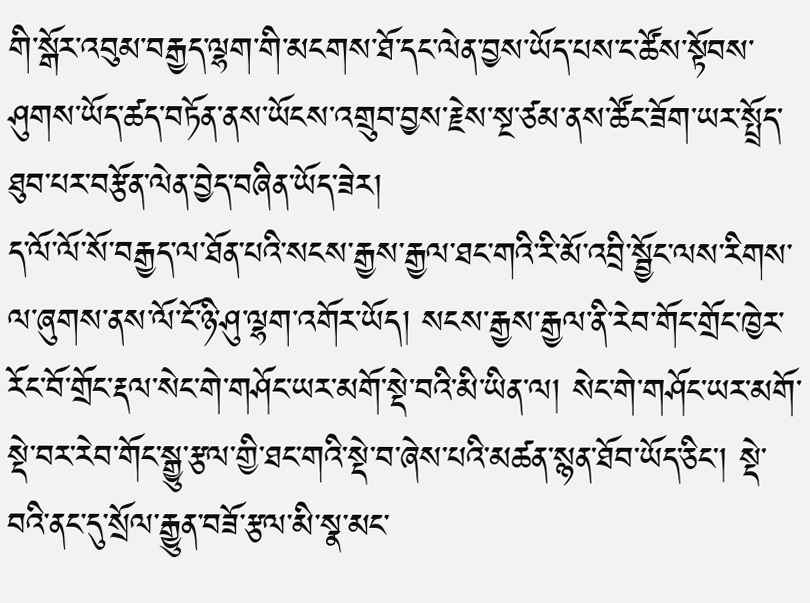གི་སྒོར་འབུམ་བརྒྱད་ལྷག་གི་མངགས་ཐོ་དང་ལེན་བྱས་ཡོད་པས་ང་ཚོས་སྟོབས་ཤུགས་ཡོད་ཚད་བཏོན་ནས་ཡོངས་འགྲུབ་བྱས་རྗེས་སྔ་ཙམ་ནས་ཚོང་ཟོག་ཡར་སྤྲོད་ཐུབ་པར་བརྩོན་ལེན་བྱེད་བཞིན་ཡོད་ཟེར།
ད་ལོ་ལོ་སོ་བརྒྱད་ལ་ཐོན་པའི་སངས་རྒྱས་རྒྱལ་ཐང་གའི་རི་མོ་འབྲི་སྦྱོང་ལས་རིགས་ལ་ཞུགས་ནས་ལོ་ངོ་ཉི་ཤུ་ལྷག་འགོར་ཡོད། སངས་རྒྱས་རྒྱལ་ནི་རེབ་གོང་གྲོང་ཁྱེར་རོང་བོ་གྲོང་རྡལ་སེང་གེ་གཤོང་ཡར་མགོ་སྡེ་བའི་མི་ཡིན་ལ། སེང་གེ་གཤོང་ཡར་མགོ་སྡེ་བར་རེབ་གོང་སྒྱུ་རྩལ་གྱི་ཐང་གའི་སྡེ་བ་ཞེས་པའི་མཚན་སྙན་ཐོབ་ཡོད་ཅིང་། སྡེ་བའི་ནང་དུ་སྲོལ་རྒྱུན་བཟོ་རྩལ་མི་སྣ་མང་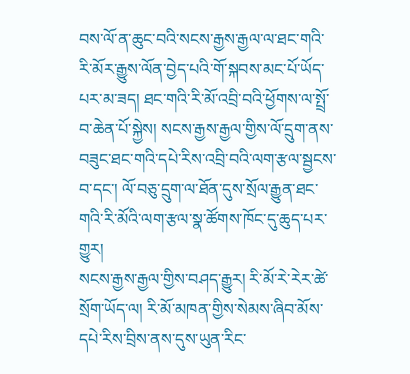བས་ལོ་ན་ཆུང་བའི་སངས་རྒྱས་རྒྱལ་ལ་ཐང་གའི་རི་མོར་རྒྱུས་ལོན་བྱེད་པའི་གོ་སྐབས་མང་པོ་ཡོད་པར་མ་ཟད། ཐང་གའི་རི་མོ་འབྲི་བའི་ཕྱོགས་ལ་སྤྲོ་བ་ཆེན་པོ་སྐྱེས། སངས་རྒྱས་རྒྱལ་གྱིས་ལོ་དྲུག་ནས་བཟུང་ཐང་གའི་དཔེ་རིས་འབྲི་བའི་ལག་རྩལ་སྦྱངས་བ་དང་། ལོ་བཅུ་དྲུག་ལ་ཐོན་དུས་སྲོལ་རྒྱུན་ཐང་གའི་རི་མོའི་ལག་རྩལ་སྣ་ཚོགས་ཁོང་དུ་ཆུད་པར་གྱུར།
སངས་རྒྱས་རྒྱལ་གྱིས་བཤད་རྒྱུར། རི་མོ་རེ་རེར་ཚེ་སྲོག་ཡོད་ལ། རི་མོ་མཁན་གྱིས་སེམས་ཞིབ་མོས་དཔེ་རིས་བྲིས་ནས་དུས་ཡུན་རིང་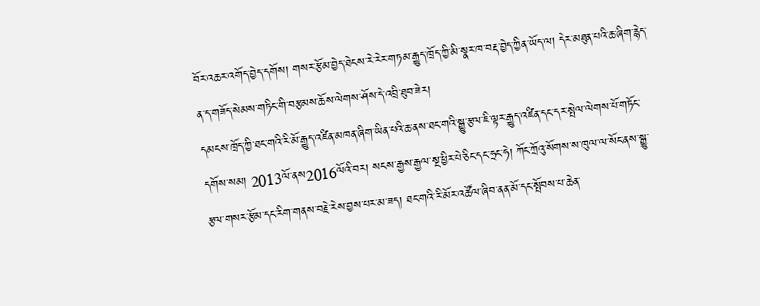བོར་འཆར་འགོད་བྱེད་དགོས། གསར་རྩོམ་བྱེད་ཐེངས་རེ་རེར་གཏམ་རྒྱུད་ཁྲོད་ཀྱི་མི་སྣར་ཁ་བརྡ་བྱེད་ཀྱིན་ཡོད་ལ། དེར་མཐུན་པའི་ཆ་ཞིག་རྙེད་ན་ད་གཟོད་སེམས་གཏིང་གི་བརྩམས་ཆོས་ལེགས་ཤོས་དེ་འབྲི་ཐུབ་ཟེར།
དམངས་ཁྲོད་ཀྱི་ཐང་གའི་རི་མོ་རྒྱུད་འཛིན་མཁན་ཞིག་ཡིན་པའི་ཆ་ནས་ཐང་གའི་སྒྱུ་རྩལ་ཇི་ལྟར་རྒྱུད་འཛིན་དང་དར་སྤེལ་ལེགས་པོ་གཏོང་དགོས་སམ། 2013ལོ་ནས2016ལོའི་བར། སངས་རྒྱས་རྒྱལ་སྔ་ཕྱིར་པེ་ཅིང་དང་ཧྲང་ཧེ། ཀོང་ཀྲོའུ་སོགས་ས་ཁུལ་ལ་སོང་ནས་སྒྱུ་རྩལ་གསར་རྩོམ་དང་རིག་གནས་བརྗེ་རེས་བྱས་པར་མ་ཟད། ཐང་གའི་རི་མོར་འཚོལ་ཞིབ་ནན་མོ་དང་སྤོབས་པ་ཆེན་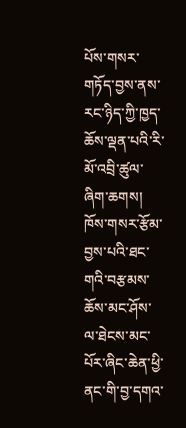པོས་གསར་གཏོད་བྱས་ནས་རང་ཉིད་ཀྱི་ཁྱད་ཆོས་ལྡན་པའི་རི་མོ་འབྲི་ཚུལ་ཞིག་ཆགས། ཁོས་གསར་རྩོམ་བྱས་པའི་ཐང་གའི་བརྩམས་ཆོས་མང་ཤོས་ལ་ཐེངས་མང་པོར་ཞིང་ཆེན་ཕྱི་ནང་གི་བྱ་དགའ་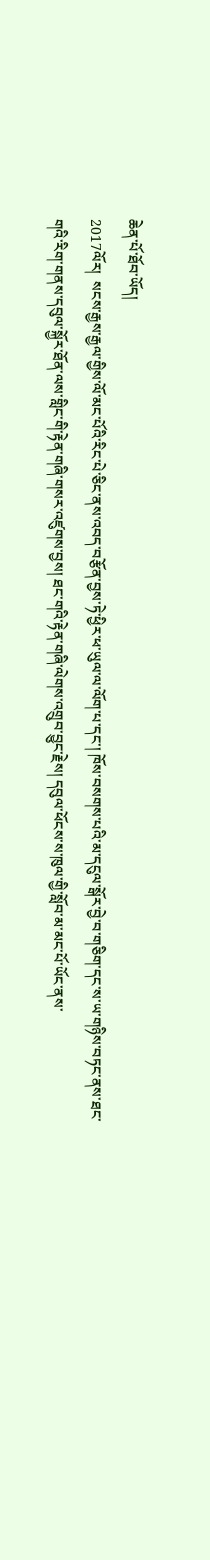ཆེན་པོ་ཐོབ་ཡོད།
2017ལོར།  སངས་རྒྱས་རྒྱལ་གྱིས་ལོ་མང་པོའི་རིང་པེ་ཅིང་ནས་འབད་བརྩོན་བྱས་ཏེ་ཕྱིར་ཕ་ཡུལ་ལ་ལོག་པ་དང་། ཁོས་བསགས་པའི་མ་དངུལ་སྒོར་བྱེ་བ་གཅིག་དང་ས་ཡ་གཉིས་བཏང་ནས་ཐང་གའི་རིག་གནས་དབུལ་སྐྱོར་ཐོན་ལས་གླིང་གི་རྟེན་གཞི་གསར་འཛུགས་བྱས། ཐང་གའི་རྟེན་གཞི་ལེགས་འགྲུབ་བྱུང་རྗེས། དབུལ་ཕོངས་ས་ཁུལ་གྱི་སློབ་མ་མང་པོ་ཡོང་ནས་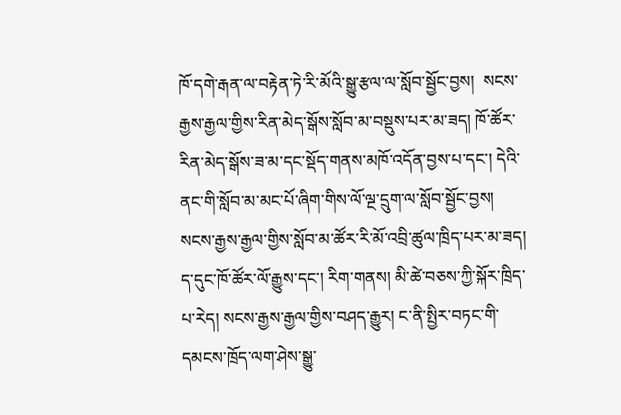ཁོ་དགེ་རྒན་ལ་བརྟེན་ཏེ་རི་མོའི་སྒྱུ་རྩལ་ལ་སློབ་སྦྱོང་བྱས།  སངས་རྒྱས་རྒྱལ་གྱིས་རིན་མེད་སྒོས་སློབ་མ་བསྡུས་པར་མ་ཟད། ཁོ་ཚོར་རིན་མེད་སྒོས་ཟ་མ་དང་སྡོད་གནས་མཁོ་འདོན་བྱས་པ་དང་། དེའི་ནང་གི་སློབ་མ་མང་པོ་ཞིག་གིས་ལོ་ལྔ་དྲུག་ལ་སློབ་སྦྱོང་བྱས།
སངས་རྒྱས་རྒྱལ་གྱིས་སློབ་མ་ཚོར་རི་མོ་འབྲི་ཚུལ་ཁྲིད་པར་མ་ཟད། ད་དུང་ཁོ་ཚོར་ལོ་རྒྱུས་དང་། རིག་གནས། མི་ཚེ་བཅས་ཀྱི་སྐོར་ཁྲིད་པ་རེད། སངས་རྒྱས་རྒྱལ་གྱིས་བཤད་རྒྱུར། ང་ནི་སྤྱིར་བཏང་གི་དམངས་ཁྲོད་ལག་ཤེས་སྒྱུ་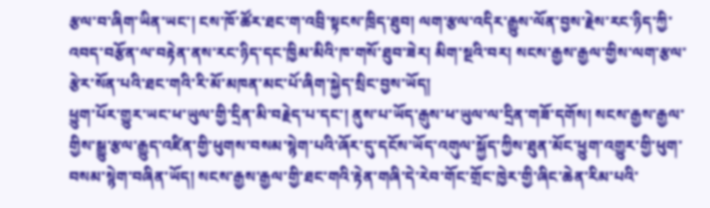རྩལ་བ་ཞིག་ཡིན་ཡང་། ངས་ཁོ་ཚོར་ཐང་ག་འབྲི་སྟངས་ཁྲིད་ཐུབ། ལག་རྩལ་འདིར་རྒྱུས་ལོན་བྱས་རྗེས་རང་ཉིད་ཀྱི་འབད་བརྩོན་ལ་བརྟེན་ནས་རང་ཉིད་དང་ཁྱིམ་མིའི་ཁ་གསོ་ཐུབ་ཟེར། མིག་སྔའི་བར། སངས་རྒྱས་རྒྱལ་གྱིས་ལག་རྩལ་རྩེར་སོན་པའི་ཐང་གའི་རི་མོ་མཁན་མང་པོ་ཞིག་སྐྱེད་སྲིང་བྱས་ཡོད།
ཕྱུག་པོར་གྱུར་ཡང་ཕ་ཡུལ་གྱི་དྲིན་མི་བརྗེད་པ་དང་། ནུས་པ་ཡོད་རྒུས་ཕ་ཡུལ་ལ་དྲིན་གཟོ་དགོས། སངས་རྒྱས་རྒྱལ་གྱིས་སྒྱུ་རྩལ་རྒྱུད་འཛིན་གྱི་ཕུགས་བསམ་སྙེག་པའི་ཞོར་དུ་དངོས་ཡོད་འགུལ་སྐྱོད་ཀྱིས་ཐུན་མོང་ཕྱུག་འགྱུར་གྱི་ཕུག་བསམ་སྙེག་བཞིན་ཡོད། སངས་རྒྱས་རྒྱལ་གྱི་ཐང་གའི་རྟེན་གཞི་དེ་རེབ་གོང་གྲོང་ཁྱེར་གྱི་ཞིང་ཆེན་རིམ་པའི་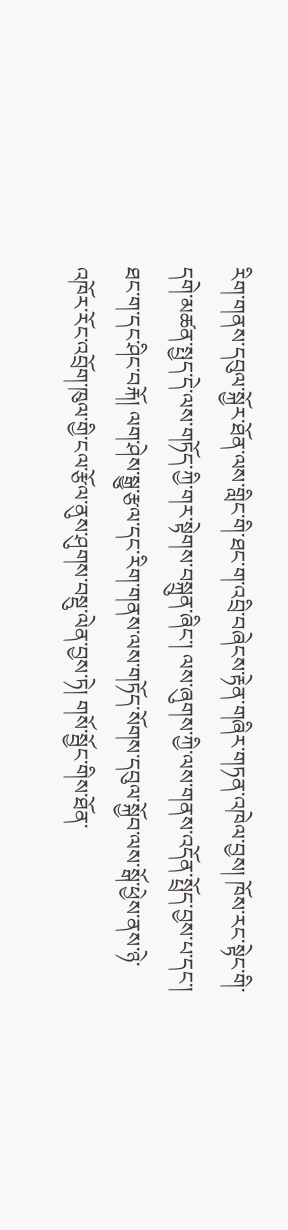རིག་གནས་དབུལ་སྐྱོར་ཐོན་ལས་གླིང་གི་ཐང་ག་འབྲི་བཞེངས་རྟེན་གཞིར་གཏན་འཁེལ་བྱས། ཁོས་རང་སྟེང་གི་དགེ་མཚན་སྤྱད་དེ་ལས་གཏོད་ཀྱི་གར་སྟེགས་བསྐྲུན་ཞིང་། ལས་ཞུགས་ཀྱི་ལས་གནས་འདོན་སྤྲོད་བྱས་པ་དང་། ཐང་ག་དང་ཤིང་བརྐོ། ལག་ཤེས་སྒྱུ་རྩལ་དང་རིག་གནས་ལས་གཏོད་སོགས་དབུལ་སྐྱོབ་ལས་སྒོ་ཕྱེས་ནས་ཉེ་འཁོར་རོང་འབྲོག་ཁུལ་གྱི་ངལ་རྩོལ་ནུས་ཤུགས་བསྡུ་ལེན་བྱས་ཏེ། གསོ་སྦྱོང་གིས་ཐོན་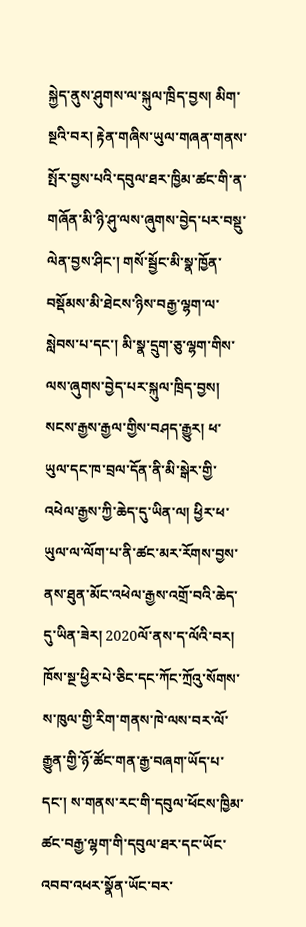སྐྱེད་ནུས་ཤུགས་ལ་སྐུལ་ཁྲིད་བྱས། མིག་སྔའི་བར། རྟེན་གཞིས་ཡུལ་གཞན་གནས་སྤོར་བྱས་པའི་དབུལ་ཐར་ཁྱིམ་ཚང་གི་ན་གཞོན་མི་ཉི་ཤུ་ལས་ཞུགས་བྱེད་པར་བསྡུ་ལེན་བྱས་ཤིང་། གསོ་སྦྱོང་མི་སྣ་ཁྱོན་བསྡོམས་མི་ཐེངས་ཉིས་བརྒྱ་ལྷག་ལ་སླེབས་པ་དང་། མི་སྣ་དྲུག་ཅུ་ལྷག་གིས་ལས་ཞུགས་བྱེད་པར་སྐུལ་ཁྲིད་བྱས།
སངས་རྒྱས་རྒྱལ་གྱིས་བཤད་རྒྱུར། ཕ་ཡུལ་དང་ཁ་བྲལ་དོན་ནི་མི་སྒེར་གྱི་འཕེལ་རྒྱས་ཀྱི་ཆེད་དུ་ཡིན་ལ། ཕྱིར་ཕ་ཡུལ་ལ་ལོག་པ་ནི་ཚང་མར་རོགས་བྱས་ནས་ཐུན་མོང་འཕེལ་རྒྱས་འགྲོ་བའི་ཆེད་དུ་ཡིན་ཟེར། 2020ལོ་ནས་ད་ལོའི་བར། ཁོས་སྔ་ཕྱིར་པེ་ཅིང་དང་ཀོང་ཀྲོའུ་སོགས་ས་ཁུལ་གྱི་རིག་གནས་ཁེ་ལས་བར་ལོ་རྒྱུན་གྱི་ཉོ་ཚོང་གན་རྒྱ་བཞག་ཡོད་པ་དང་། ས་གནས་རང་གི་དབུལ་ཕོངས་ཁྱིམ་ཚང་བརྒྱ་ལྷག་གི་དབུལ་ཐར་དང་ཡོང་འབབ་འཕར་སྣོན་ཡོང་བར་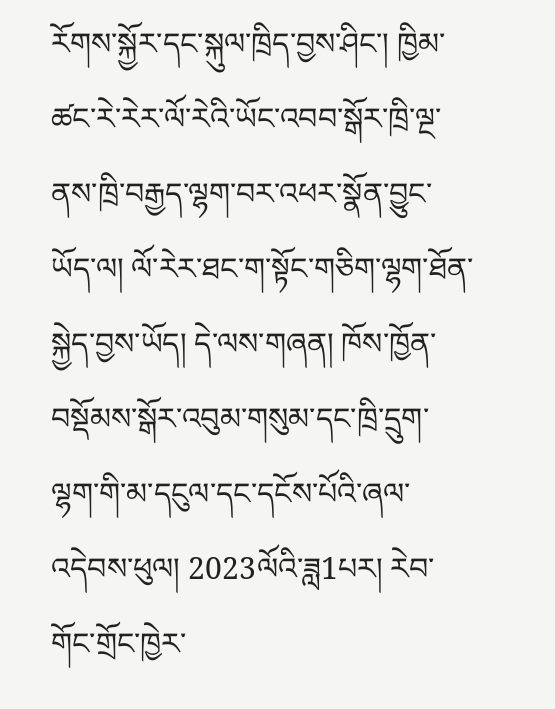རོགས་སྐྱོར་དང་སྐུལ་ཁྲིད་བྱས་ཤིང་། ཁྱིམ་ཚང་རེ་རེར་ལོ་རེའི་ཡོང་འབབ་སྒོར་ཁྲི་ལྔ་ནས་ཁྲི་བརྒྱད་ལྷག་བར་འཕར་སྣོན་བྱུང་ཡོད་ལ། ལོ་རེར་ཐང་ག་སྟོང་གཅིག་ལྷག་ཐོན་སྐྱེད་བྱས་ཡོད། དེ་ལས་གཞན། ཁོས་ཁྱོན་བསྡོམས་སྒོར་འབུམ་གསུམ་དང་ཁྲི་དྲུག་ལྷག་གི་མ་དངུལ་དང་དངོས་པོའི་ཞལ་འདེབས་ཕུལ། 2023ལོའི་ཟླ1པར། རེབ་གོང་གྲོང་ཁྱེར་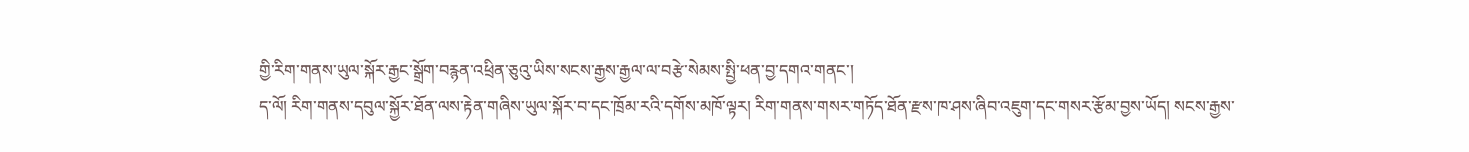གྱི་རིག་གནས་ཡུལ་སྐོར་རྒྱང་སྒྲོག་བརྙན་འཕྲིན་ཅུའུ་ཡིས་སངས་རྒྱས་རྒྱལ་ལ་བརྩེ་སེམས་སྤྱི་ཕན་བྱ་དགའ་གནང་།
ད་ལོ། རིག་གནས་དབུལ་སྐྱོར་ཐོན་ལས་རྟེན་གཞིས་ཡུལ་སྐོར་བ་དང་ཁྲོམ་རའི་དགོས་མཁོ་ལྟར། རིག་གནས་གསར་གཏོད་ཐོན་རྫས་ཁ་ཤས་ཞིབ་འཇུག་དང་གསར་རྩོམ་བྱས་ཡོད། སངས་རྒྱས་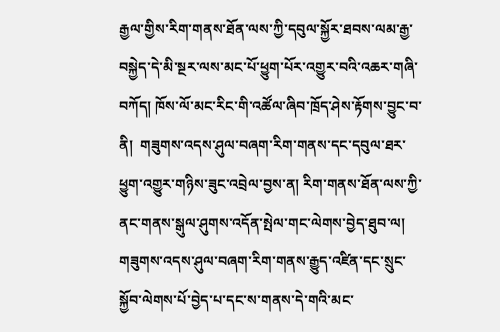རྒྱལ་གྱིས་རིག་གནས་ཐོན་ལས་ཀྱི་དབུལ་སྐྱོར་ཐབས་ལམ་རྒྱ་བསྐྱེད་དེ་མི་སྔར་ལས་མང་པོ་ཕྱུག་པོར་འགྱུར་བའི་འཆར་གཞི་བཀོད། ཁོས་ལོ་མང་རིང་གི་འཚོལ་ཞིབ་ཁྲོད་ཤེས་རྟོགས་བྱུང་བ་ནི།  གཟུགས་འདས་ཤུལ་བཞག་རིག་གནས་དང་དབུལ་ཐར་ཕྱུག་འགྱུར་གཉིས་ཟུང་འབྲེལ་བྱས་ན། རིག་གནས་ཐོན་ལས་ཀྱི་ནང་གནས་སྒུལ་ཤུགས་འདོན་སྤེལ་གང་ལེགས་བྱེད་ཐུབ་ལ། གཟུགས་འདས་ཤུལ་བཞག་རིག་གནས་རྒྱུད་འཛིན་དང་སྲུང་སྐྱོབ་ལེགས་པོ་བྱེད་པ་དང་ས་གནས་དེ་གའི་མང་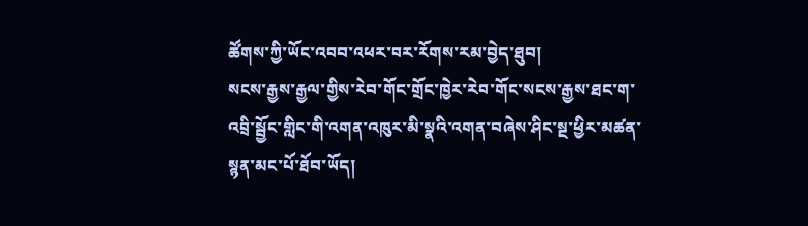ཚོགས་ཀྱི་ཡོང་འབབ་འཕར་བར་རོགས་རམ་བྱེད་ཐུབ།
སངས་རྒྱས་རྒྱལ་གྱིས་རེབ་གོང་གྲོང་ཁྱེར་རེབ་གོང་སངས་རྒྱས་ཐང་ག་འབྲི་སྦྱོང་གླིང་གི་འགན་འཁུར་མི་སྣའི་འགན་བཞེས་ཤིང་སྔ་ཕྱིར་མཚན་སྙན་མང་པོ་ཐོབ་ཡོད།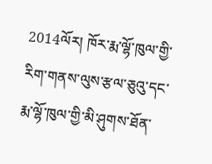2014ལོར། ཁོར་རྨ་ལྷོ་ཁུལ་གྱི་རིག་གནས་ལུས་རྩལ་ཅུའུ་དང་རྨ་ལྷོ་ཁུལ་གྱི་མི་ཤུགས་ཐོན་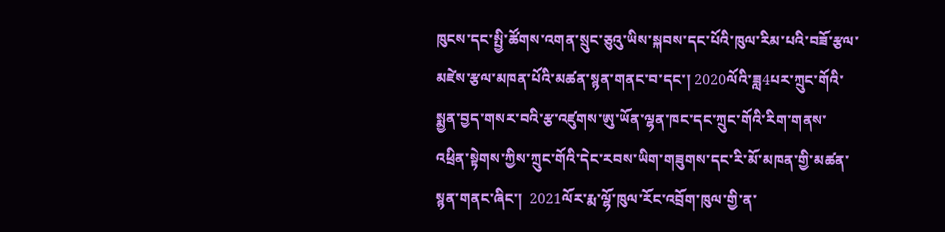ཁུངས་དང་སྤྱི་ཚོགས་འགན་སྲུང་ཅུའུ་ཡིས་སྐབས་དང་པོའི་ཁུལ་རིམ་པའི་བཟོ་རྩལ་མཛེས་རྩལ་མཁན་པོའི་མཚན་སྙན་གནང་བ་དང་། 2020ལོའི་ཟླ4པར་ཀྲུང་གོའི་སྨྱན་བྱད་གསར་བའི་རྩ་འཛུགས་ཨུ་ཡོན་ལྷན་ཁང་དང་ཀྲུང་གོའི་རིག་གནས་འཕྲིན་སྟེགས་ཀྱིས་ཀྲུང་གོའི་དེང་རབས་ཡིག་གཟུགས་དང་རི་མོ་མཁན་གྱི་མཚན་སྙན་གནང་ཞིང་།  2021ལོར་རྨ་ལྷོ་ཁུལ་རོང་འབྲོག་ཁུལ་གྱི་ན་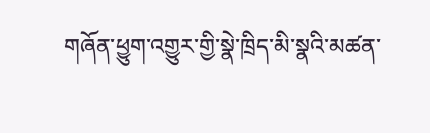གཞོན་ཕྱུག་འགྱུར་གྱི་སྣེ་ཁྲིད་མི་སྣའི་མཚན་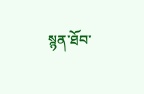སྙན་ཐོབ་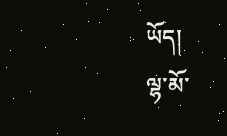ཡོད།
ལྷ་མོ་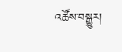འཚོས་བསྒྱུར།